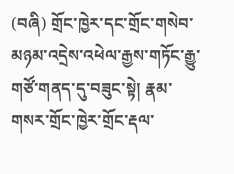(བཞི) གྲོང་ཁྱེར་དང་གྲོང་གསེབ་མཉམ་འདྲེས་འཕེལ་རྒྱས་གཏོང་རྒྱུ་གཙོ་གནད་དུ་བཟུང་སྟེ། རྣམ་གསར་གྲོང་ཁྱེར་གྲོང་རྡལ་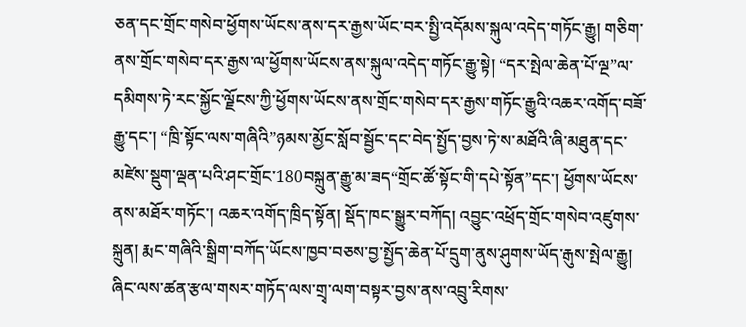ཅན་དང་གྲོང་གསེབ་ཕྱོགས་ཡོངས་ནས་དར་རྒྱས་ཡོང་བར་སྤྱི་འདོམས་སྐུལ་འདེད་གཏོང་རྒྱུ། གཅིག་ནས་གྲོང་གསེབ་དར་རྒྱས་ལ་ཕྱོགས་ཡོངས་ནས་སྐུལ་འདེད་གཏོང་རྒྱུ་སྟེ། “དར་སྤེལ་ཆེན་པོ་ལྔ”ལ་དམིགས་ཏེ་རང་སྐྱོང་ལྗོངས་ཀྱི་ཕྱོགས་ཡོངས་ནས་གྲོང་གསེབ་དར་རྒྱས་གཏོང་རྒྱུའི་འཆར་འགོད་བཟོ་རྒྱུ་དང་། “ཁྲི་སྟོང་ལས་གཞིའི”ཉམས་མྱོང་སློབ་སྦྱོང་དང་བེད་སྤྱོད་བྱས་ཏེ་ས་མཐོའི་ཞི་མཐུན་དང་མཛེས་སྡུག་ལྡན་པའི་ཤང་གྲོང་180བསྐྲུན་རྒྱུ་མ་ཟད“གྲོང་ཚོ་སྟོང་གི་དཔེ་སྟོན”དང་། ཕྱོགས་ཡོངས་ནས་མཐོར་གཏོང་། འཆར་འགོད་ཁྲིད་སྟོན། སྡོད་ཁང་སྒྱུར་བཀོད། འབྱུང་འཕྲོད་གྲོང་གསེབ་འཛུགས་སྐྲུན། རྨང་གཞིའི་སྒྲིག་བཀོད་ཡོངས་ཁྱབ་བཅས་བྱ་སྤྱོད་ཆེན་པོ་དྲུག་ནུས་ཤུགས་ཡོད་རྒུས་སྤེལ་རྒྱུ། ཞིང་ལས་ཚན་རྩལ་གསར་གཏོད་ལས་གྲྭ་ལག་བསྟར་བྱས་ནས་འབྲུ་རིགས་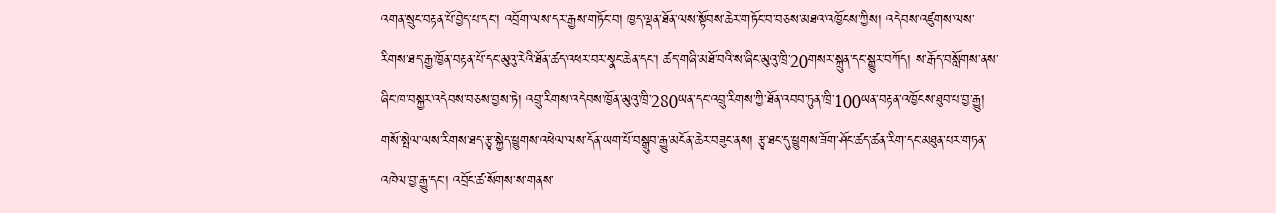འགན་སྲུང་བརྟན་པོ་བྱེད་པ་དང་། འབྲོག་ལས་དར་རྒྱས་གཏོང་བ། ཁྱད་ལྡན་ཐོན་ལས་སྟོབས་ཆེར་གཏོང་བ་བཅས་མཐའ་འཁྱོངས་ཀྱིས། འདེབས་འཛུགས་ལས་རིགས་ཐད་རྒྱ་ཁྱོན་བརྟན་པོ་དང་མུའུ་རེའི་ཐོན་ཚད་འཕར་བར་སྣང་ཆེན་དང་། ཚད་གཞི་མཐོ་བའི་ས་ཞིང་མུའུ་ཁྲི་20གསར་སྐྲུན་དང་སྒྱུར་བཀོད། ས་རྒོད་བསློགས་ནས་ཞིང་ཁ་བསྐྱར་འདེབས་བཅས་བྱས་ཏེ། འབྲུ་རིགས་འདེབས་ཁྱོན་མུའུ་ཁྲི་280ཡན་དང་འབྲུ་རིགས་ཀྱི་ཐོན་འབབ་ཏུན་ཁྲི་100ཡན་བརྟན་འཁྱོངས་ཐུབ་པ་བྱ་རྒྱུ། གསོ་སྤེལ་ལས་རིགས་ཐད་རྩྭ་སྐྱེད་ཕྱུགས་འཕེལ་ལས་དོན་ཡག་པོ་བསྒྲུབ་རྒྱུ་མངོན་ཆེར་བཟུང་ནས། རྩྭ་ཐང་དུ་ཕྱུགས་ཟོག་ཤོང་ཚད་ཚན་རིག་དང་མཐུན་པར་གཏན་འཁེལ་བྱ་རྒྱུ་དང་། འབྲོང་ཚ་སོགས་ས་གནས་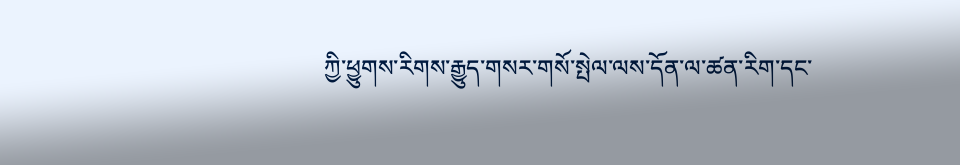ཀྱི་ཕྱུགས་རིགས་རྒྱུད་གསར་གསོ་སྤེལ་ལས་དོན་ལ་ཚན་རིག་དང་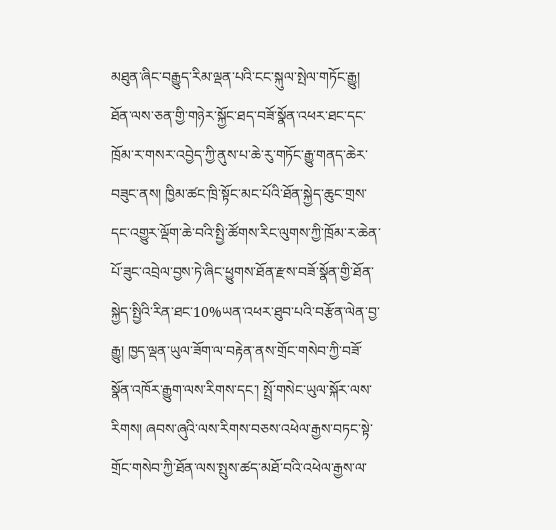མཐུན་ཞིང་བརྒྱུད་རིམ་ལྡན་པའི་ངང་སྐུལ་སྤེལ་གཏོང་རྒྱུ། ཐོན་ལས་ཅན་གྱི་གཉེར་སྐྱོང་ཐད་བཟོ་སྣོན་འཕར་ཐང་དང་ཁྲོམ་ར་གསར་འབྱེད་ཀྱི་ནུས་པ་ཆེ་རུ་གཏོང་རྒྱུ་གནད་ཆེར་བཟུང་ནས། ཁྱིམ་ཚང་ཁྲི་སྟོང་མང་པོའི་ཐོན་སྐྱེད་ཆུང་གྲས་དང་འགྱུར་ལྡོག་ཆེ་བའི་སྤྱི་ཚོགས་རིང་ལུགས་ཀྱི་ཁྲོམ་ར་ཆེན་པོ་ཟུང་འབྲེལ་བྱས་ཏེ་ཞིང་ཕྱུགས་ཐོན་རྫས་བཟོ་སྣོན་གྱི་ཐོན་སྐྱེད་སྤྱིའི་རིན་ཐང་10%ཡན་འཕར་ཐུབ་པའི་བརྩོན་ལེན་བྱ་རྒྱུ། ཁྱད་ལྡན་ཡུལ་ཟོག་ལ་བརྟེན་ནས་གྲོང་གསེབ་ཀྱི་བཟོ་སྣོན་འཁོར་རྒྱུག་ལས་རིགས་དང་། སྤྲོ་གསེང་ཡུལ་སྐོར་ལས་རིགས། ཞབས་ཞུའི་ལས་རིགས་བཅས་འཕེལ་རྒྱས་བཏང་སྟེ་གྲོང་གསེབ་ཀྱི་ཐོན་ལས་སྤུས་ཚད་མཐོ་བའི་འཕེལ་རྒྱས་ལ་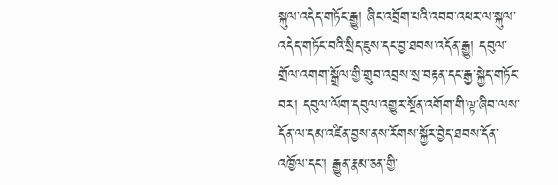སྐུལ་འདེད་གཏོང་རྒྱུ། ཞིང་འབྲོག་པའི་འབབ་འཕར་ལ་སྐུལ་འདེད་གཏོང་བའི་སྲིད་ཇུས་དང་བྱ་ཐབས་འདོན་རྒྱུ། དབུལ་གྲོལ་འགག་སྒྲོལ་གྱི་གྲུབ་འབྲས་སྲ་བརྟན་དང་རྒྱ་སྐྱེད་གཏོང་བར། དབུལ་ལོག་དབུལ་འགྱུར་སྔོན་འགོག་གི་ལྟ་ཞིབ་ལས་དོན་ལ་དམ་འཛིན་བྱས་ནས་རོགས་སྐྱོར་བྱེད་ཐབས་དོན་འཁྱོལ་དང་། རྒྱུན་རྣམ་ཅན་གྱི་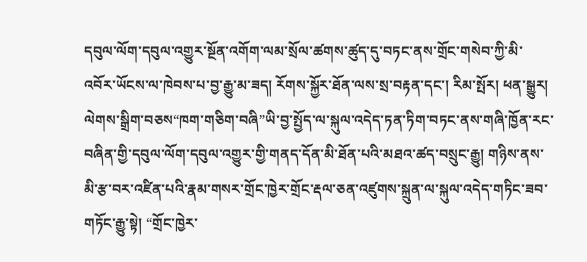དབུལ་ལོག་དབུལ་འགྱུར་སྔོན་འགོག་ལམ་སྲོལ་ཚགས་ཚུད་དུ་བཏང་ནས་གྲོང་གསེབ་ཀྱི་མི་འབོར་ཡོངས་ལ་ཁེབས་པ་བྱ་རྒྱུ་མ་ཟད། རོགས་སྐྱོར་ཐོན་ལས་སྲ་བརྟན་དང་། རིམ་སྤོར། ཕན་སྒྱུར། ལེགས་སྒྲིག་བཅས“ཁག་གཅིག་བཞི”ཡི་བྱ་སྤྱོད་ལ་སྐུལ་འདེད་ཏན་ཏིག་བཏང་ནས་གཞི་ཁྱོན་རང་བཞིན་གྱི་དབུལ་ལོག་དབུལ་འགྱུར་གྱི་གནད་དོན་མི་ཐོན་པའི་མཐའ་ཚད་བསྲུང་རྒྱུ། གཉིས་ནས་མི་རྩ་བར་འཛིན་པའི་རྣམ་གསར་གྲོང་ཁྱེར་གྲོང་རྡལ་ཅན་འཛུགས་སྐྲུན་ལ་སྐུལ་འདེད་གཏིང་ཟབ་གཏོང་རྒྱུ་སྟེ། “གྲོང་ཁྱེར་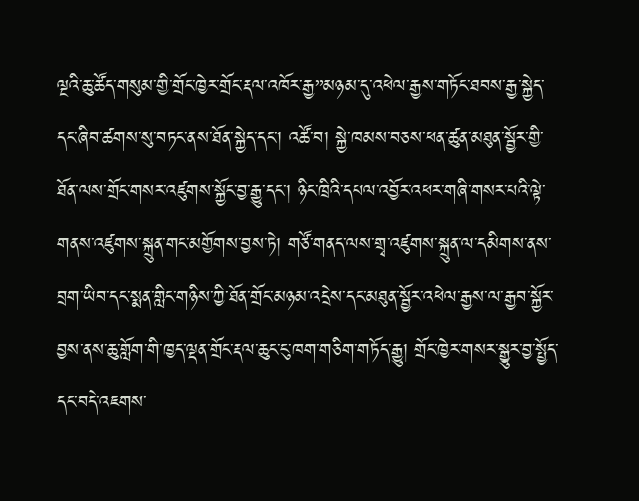ལྔའི་ཆུ་ཚོད་གསུམ་གྱི་གྲོང་ཁྱེར་གྲོང་རྡལ་འཁོར་རྒྱ”མཉམ་དུ་འཕེལ་རྒྱས་གཏོང་ཐབས་རྒྱ་སྐྱེད་དང་ཞིབ་ཚགས་སུ་བཏང་ནས་ཐོན་སྐྱེད་དང་། འཚོ་བ། སྐྱེ་ཁམས་བཅས་ཕན་ཚུན་མཐུན་སྦྱོར་གྱི་ཐོན་ལས་གྲོང་གསར་འཛུགས་སྐྱོང་བྱ་རྒྱུ་དང་། ཉིང་ཁྲིའི་དཔལ་འབྱོར་འཕར་གཞི་གསར་པའི་ལྟེ་གནས་འཛུགས་སྐྲུན་གང་མགྱོགས་བྱས་ཏེ། གཙོ་གནད་ལས་གྲྭ་འཛུགས་སྐྲུན་ལ་དམིགས་ནས་བྲག་ཡིབ་དང་སྨན་གླིང་གཉིས་ཀྱི་ཐོན་གྲོང་མཉམ་འདྲེས་དང་མཐུན་སྦྱོར་འཕེལ་རྒྱས་ལ་རྒྱབ་སྐྱོར་བྱས་ནས་ཆུ་གློག་གི་ཁྱད་ལྡན་གྲོང་རྡལ་ཆུང་ངུ་ཁག་གཅིག་གཏོད་རྒྱུ། གྲོང་ཁྱེར་གསར་སྒྱུར་བྱ་སྤྱོད་དང་བདེ་འཇགས་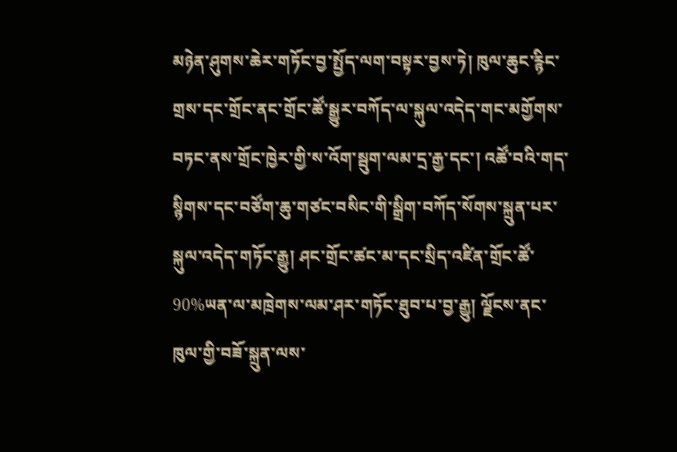མཉེན་ཤུགས་ཆེར་གཏོང་བྱ་སྤྱོད་ལག་བསྟར་བྱས་ཏེ། ཁུལ་ཆུང་རྙིང་གྲས་དང་གྲོང་ནང་གྲོང་ཚོ་སྒྱུར་བཀོད་ལ་སྐུལ་འདེད་གང་མགྱོགས་བཏང་ནས་གྲོང་ཁྱེར་གྱི་ས་འོག་སྦུག་ལམ་དྲ་རྒྱ་དང་། འཚོ་བའི་གད་སྙིགས་དང་བཙོག་ཆུ་གཙང་བསིང་གི་སྒྲིག་བཀོད་སོགས་སྐྲུན་པར་སྐུལ་འདེད་གཏོང་རྒྱུ། ཤང་གྲོང་ཚང་མ་དང་སྲིད་འཛིན་གྲོང་ཚོ་90%ཡན་ལ་མཁྲེགས་ལམ་ཤར་གཏོང་ཐུབ་པ་བྱ་རྒྱུ། ལྗོངས་ནང་ཁུལ་གྱི་བཟོ་སྐྲུན་ལས་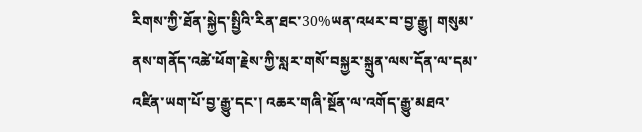རིགས་ཀྱི་ཐོན་སྐྱེད་སྤྱིའི་རིན་ཐང་30%ཡན་འཕར་བ་བྱ་རྒྱུ། གསུམ་ནས་གནོད་འཚེ་ཕོག་རྗེས་ཀྱི་སླར་གསོ་བསྐྱར་སྐྲུན་ལས་དོན་ལ་དམ་འཛིན་ཡག་པོ་བྱ་རྒྱུ་དང་། འཆར་གཞི་སྔོན་ལ་འགོད་རྒྱུ་མཐའ་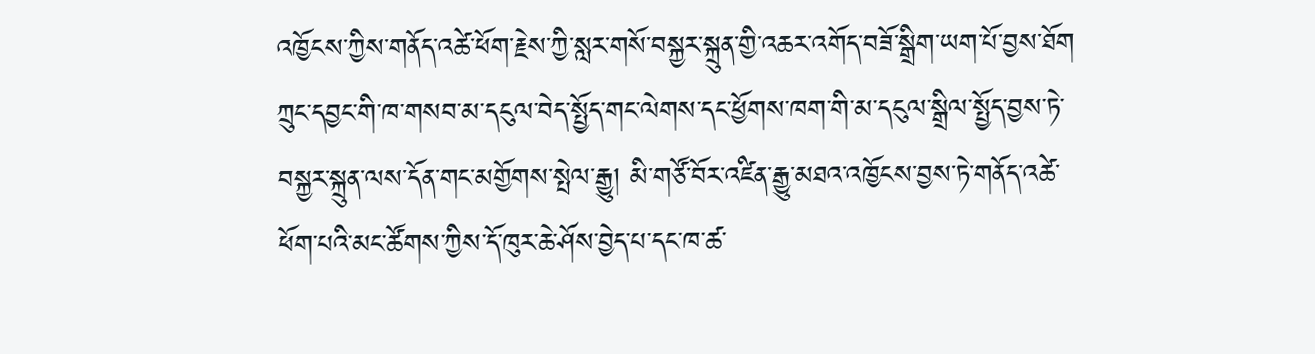འཁྱོངས་ཀྱིས་གནོད་འཚེ་ཕོག་རྗེས་ཀྱི་སླར་གསོ་བསྐྱར་སྐྲུན་གྱི་འཆར་འགོད་བཟོ་སྒྲིག་ཡག་པོ་བྱས་ཐོག ཀྲུང་དབྱང་གི་ཁ་གསབ་མ་དངུལ་བེད་སྤྱོད་གང་ལེགས་དང་ཕྱོགས་ཁག་གི་མ་དངུལ་སྒྲིལ་སྤྱོད་བྱས་ཏེ་བསྐྱར་སྐྲུན་ལས་དོན་གང་མགྱོགས་སྤེལ་རྒྱུ། མི་གཙོ་བོར་འཛིན་རྒྱུ་མཐའ་འཁྱོངས་བྱས་ཏེ་གནོད་འཚེ་ཕོག་པའི་མང་ཚོགས་ཀྱིས་དོ་ཁུར་ཆེ་ཤོས་བྱེད་པ་དང་ཁ་ཚ་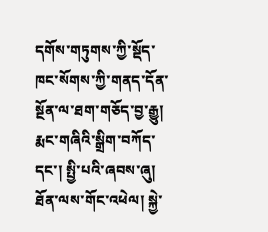དགོས་གཏུགས་ཀྱི་སྡོད་ཁང་སོགས་ཀྱི་གནད་དོན་སྔོན་ལ་ཐག་གཅོད་བྱ་རྒྱུ། རྨང་གཞིའི་སྒྲིག་བཀོད་དང་། སྤྱི་པའི་ཞབས་ཞུ། ཐོན་ལས་གོང་འཕེལ། སྐྱེ་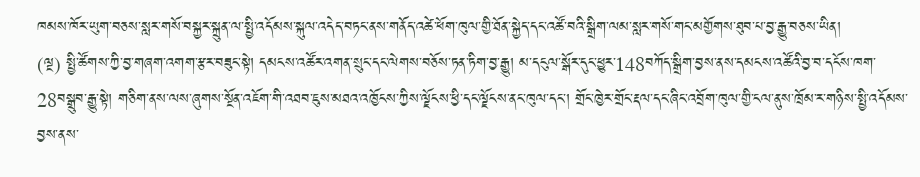ཁམས་ཁོར་ཡུག་བཅས་སླར་གསོ་བསྐྱར་སྐྲུན་ལ་སྤྱི་འདོམས་སྐུལ་འདེད་བཏང་ནས་གནོད་འཚེ་ཕོག་ཁུལ་གྱི་ཐོན་སྐྱེད་དང་འཚོ་བའི་སྒྲིག་ལམ་སླར་གསོ་གང་མགྱོགས་ཐུབ་པ་བྱ་རྒྱུ་བཅས་ཡིན།
(ལྔ) སྤྱི་ཚོགས་ཀྱི་བྱ་གཞག་འགག་རྩར་བཟུང་སྟེ། དམངས་འཚོར་འགན་སྲུང་དང་ལེགས་བཅོས་ཏན་ཏིག་བྱ་རྒྱུ། མ་དངུལ་སྒོར་དུང་ཕྱུར་148བཀོད་སྒྲིག་བྱས་ནས་དམངས་འཚོའི་བྱ་བ་དངོས་ཁག་28བསྒྲུབ་རྒྱུ་སྟེ། གཅིག་ནས་ལས་ཞུགས་སྔོན་འཇོག་གི་འཐབ་ཇུས་མཐའ་འཁྱོངས་ཀྱིས་ལྗོངས་ཕྱི་དང་ལྗོངས་ནང་ཁུལ་དང་། གྲོང་ཁྱེར་གྲོང་རྡལ་དང་ཞིང་འབྲོག་ཁུལ་གྱི་ངལ་ནུས་ཁྲོམ་ར་གཉིས་སྤྱི་འདོམས་བྱས་ནས་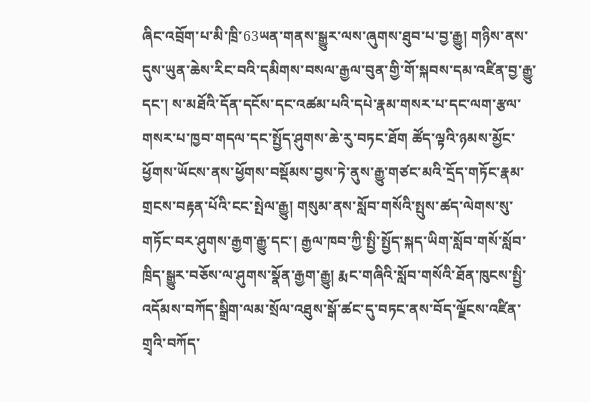ཞིང་འབྲོག་པ་མི་ཁྲི་63ཡན་གནས་སྒྱུར་ལས་ཞུགས་ཐུབ་པ་བྱ་རྒྱུ། གཉིས་ནས་དུས་ཡུན་ཆེས་རིང་བའི་དམིགས་བསལ་རྒྱལ་བུན་གྱི་གོ་སྐབས་དམ་འཛིན་བྱ་རྒྱུ་དང་། ས་མཐོའི་དོན་དངོས་དང་འཚམ་པའི་དཔེ་རྣམ་གསར་པ་དང་ལག་རྩལ་གསར་པ་ཁྱབ་གདལ་དང་སྤྱོད་ཤུགས་ཆེ་རུ་བཏང་ཐོག ཚོད་ལྟའི་ཉམས་མྱོང་ཕྱོགས་ཡོངས་ནས་ཕྱོགས་བསྡོམས་བྱས་ཏེ་ནུས་རྒྱུ་གཙང་མའི་དྲོད་གཏོང་རྣམ་གྲངས་བརྟན་པོའི་ངང་སྤེལ་རྒྱུ། གསུམ་ནས་སློབ་གསོའི་སྤུས་ཚད་ལེགས་སུ་གཏོང་བར་ཤུགས་རྒྱག་རྒྱུ་དང་། རྒྱལ་ཁབ་ཀྱི་སྤྱི་སྤྱོད་སྐད་ཡིག་སློབ་གསོ་སློབ་ཁྲིད་སྒྱུར་བཅོས་ལ་ཤུགས་སྣོན་རྒྱག་རྒྱུ། རྨང་གཞིའི་སློབ་གསོའི་ཐོན་ཁུངས་སྤྱི་འདོམས་བཀོད་སྒྲིག་ལམ་སྲོལ་འཐུས་སྒོ་ཚང་དུ་བཏང་ནས་བོད་ལྗོངས་འཛིན་གྲྭའི་བཀོད་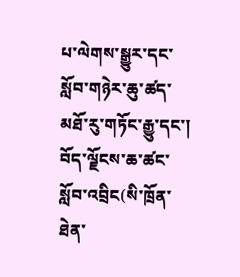པ་ལེགས་སྒྱུར་དང་སློབ་གཉེར་ཆུ་ཚད་མཐོ་རུ་གཏོང་རྒྱུ་དང་། བོད་ལྗོངས་ཆ་ཚང་སློབ་འབྲིང(སི་ཁྲོན་ཐེན་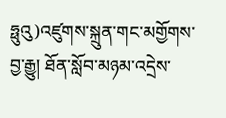ཧྥུའུ)འཛུགས་སྐྲུན་གང་མགྱོགས་བྱ་རྒྱུ། ཐོན་སློབ་མཉམ་འདྲེས་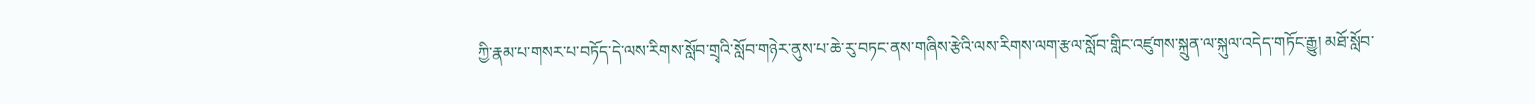ཀྱི་རྣམ་པ་གསར་པ་བཏོད་དེ་ལས་རིགས་སློབ་གྲྭའི་སློབ་གཉེར་ནུས་པ་ཆེ་རུ་བཏང་ནས་གཞིས་རྩེའི་ལས་རིགས་ལག་རྩལ་སློབ་གླིང་འཛུགས་སྐྲུན་ལ་སྐུལ་འདེད་གཏོང་རྒྱུ། མཐོ་སློབ་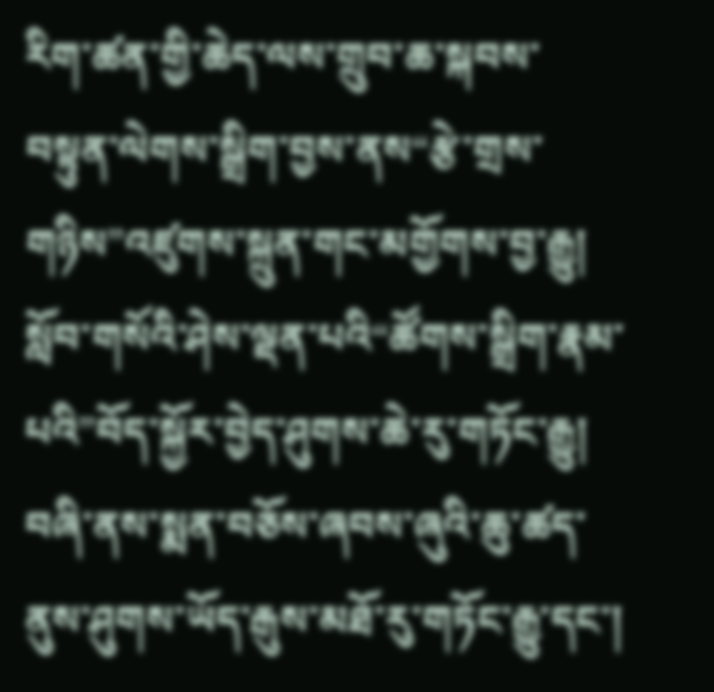རིག་ཚན་གྱི་ཆེད་ལས་གྲུབ་ཆ་སྐབས་བསྟུན་ལེགས་སྒྲིག་བྱས་ནས“རྩེ་གྲས་གཉིས”འཛུགས་སྐྲུན་གང་མགྱོགས་བྱ་རྒྱུ། སློབ་གསོའི་ཤེས་ལྡན་པའི“ཚོགས་སྒྲིག་རྣམ་པའི”བོད་སྐྱོར་བྱེད་ཤུགས་ཆེ་རུ་གཏོང་རྒྱུ། བཞི་ནས་སྨན་བཅོས་ཞབས་ཞུའི་ཆུ་ཚད་ནུས་ཤུགས་ཡོད་རྒུས་མཐོ་རུ་གཏོང་རྒྱུ་དང་།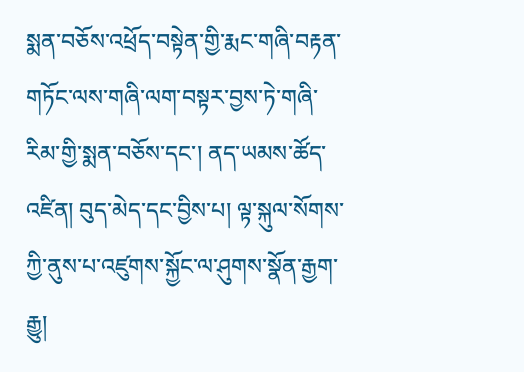སྨན་བཅོས་འཕྲོད་བསྟེན་གྱི་རྨང་གཞི་བརྟན་གཏོང་ལས་གཞི་ལག་བསྟར་བྱས་ཏེ་གཞི་རིམ་གྱི་སྨན་བཅོས་དང་། ནད་ཡམས་ཚོད་འཛིན། བུད་མེད་དང་བྱིས་པ། ལྟ་སྐུལ་སོགས་ཀྱི་ནུས་པ་འཛུགས་སྐྱོང་ལ་ཤུགས་སྣོན་རྒྱག་རྒྱུ།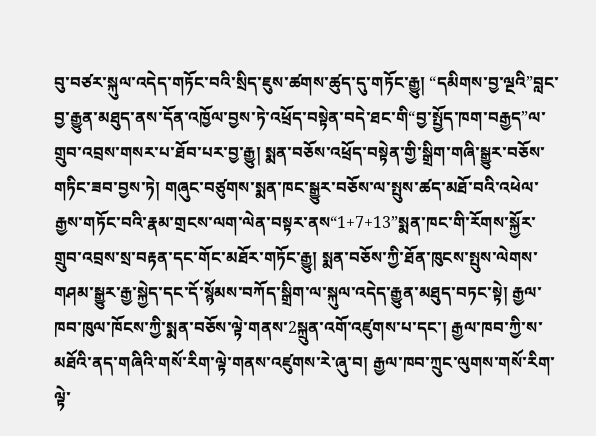བུ་བཙར་སྐུལ་འདེད་གཏོང་བའི་སྲིད་ཇུས་ཚགས་ཚུད་དུ་གཏོང་རྒྱུ། “དམིགས་བྱ་ལྔའི”བླང་བྱ་རྒྱུན་མཐུད་ནས་དོན་འཁྱོལ་བྱས་ཏེ་འཕྲོད་བསྟེན་བདེ་ཐང་གི“བྱ་སྤྱོད་ཁག་བརྒྱད”ལ་གྲུབ་འབྲས་གསར་པ་ཐོབ་པར་བྱ་རྒྱུ། སྨན་བཅོས་འཕྲོད་བསྟེན་གྱི་སྒྲིག་གཞི་སྒྱུར་བཅོས་གཏིང་ཟབ་བྱས་ཏེ། གཞུང་བཙུགས་སྨན་ཁང་སྒྱུར་བཅོས་ལ་སྤུས་ཚད་མཐོ་བའི་འཕེལ་རྒྱས་གཏོང་བའི་རྣམ་གྲངས་ལག་ལེན་བསྟར་ནས“1+7+13”སྨན་ཁང་གི་རོགས་སྐྱོར་གྲུབ་འབྲས་སྲ་བརྟན་དང་གོང་མཐོར་གཏོང་རྒྱུ། སྨན་བཅོས་ཀྱི་ཐོན་ཁུངས་སྤུས་ལེགས་གཤམ་སྒྱུར་རྒྱ་སྐྱེད་དང་དོ་སྙོམས་བཀོད་སྒྲིག་ལ་སྐུལ་འདེད་རྒྱུན་མཐུད་བཏང་སྟེ། རྒྱལ་ཁབ་ཁུལ་ཁོངས་ཀྱི་སྨན་བཅོས་ལྟེ་གནས་2སྐྲུན་འགོ་འཛུགས་པ་དང་། རྒྱལ་ཁབ་ཀྱི་ས་མཐོའི་ནད་གཞིའི་གསོ་རིག་ལྟེ་གནས་འཛུགས་རེ་ཞུ་བ། རྒྱལ་ཁབ་ཀྲུང་ལུགས་གསོ་རིག་ལྟེ་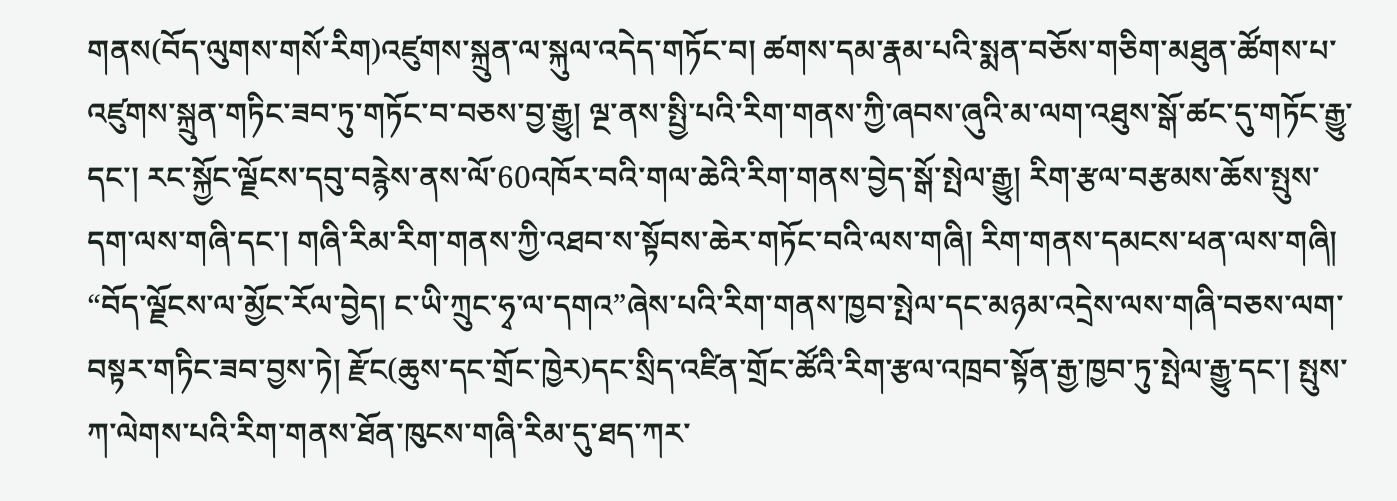གནས(བོད་ལུགས་གསོ་རིག)འཛུགས་སྐྲུན་ལ་སྐུལ་འདེད་གཏོང་བ། ཚགས་དམ་རྣམ་པའི་སྨན་བཅོས་གཅིག་མཐུན་ཚོགས་པ་འཛུགས་སྐྲུན་གཏིང་ཟབ་ཏུ་གཏོང་བ་བཅས་བྱ་རྒྱུ། ལྔ་ནས་སྤྱི་པའི་རིག་གནས་ཀྱི་ཞབས་ཞུའི་མ་ལག་འཐུས་སྒོ་ཚང་དུ་གཏོང་རྒྱུ་དང་། རང་སྐྱོང་ལྗོངས་དབུ་བརྙེས་ནས་ལོ་60འཁོར་བའི་གལ་ཆེའི་རིག་གནས་བྱེད་སྒོ་སྤེལ་རྒྱུ། རིག་རྩལ་བརྩམས་ཆོས་སྤུས་དག་ལས་གཞི་དང་། གཞི་རིམ་རིག་གནས་ཀྱི་འཐབ་ས་སྟོབས་ཆེར་གཏོང་བའི་ལས་གཞི། རིག་གནས་དམངས་ཕན་ལས་གཞི། “བོད་ལྗོངས་ལ་མྱོང་རོལ་བྱེད། ང་ཡི་ཀྲུང་ཧྭ་ལ་དགའ”ཞེས་པའི་རིག་གནས་ཁྱབ་སྤེལ་དང་མཉམ་འདྲེས་ལས་གཞི་བཅས་ལག་བསྟར་གཏིང་ཟབ་བྱས་ཏེ། རྫོང(ཆུས་དང་གྲོང་ཁྱེར)དང་སྲིད་འཛིན་གྲོང་ཚོའི་རིག་རྩལ་འཁྲབ་སྟོན་རྒྱ་ཁྱབ་ཏུ་སྤེལ་རྒྱུ་དང་། སྤུས་ཀ་ལེགས་པའི་རིག་གནས་ཐོན་ཁུངས་གཞི་རིམ་དུ་ཐད་ཀར་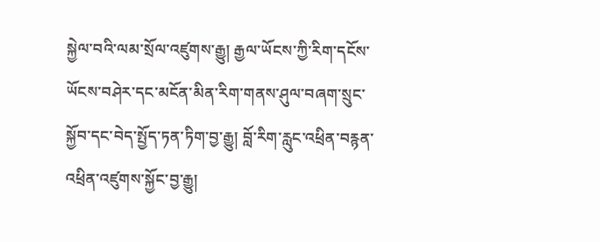སྐྱེལ་བའི་ལམ་སྲོལ་འཛུགས་རྒྱུ། རྒྱལ་ཡོངས་ཀྱི་རིག་དངོས་ཡོངས་བཤེར་དང་མངོན་མིན་རིག་གནས་ཤུལ་བཞག་སྲུང་སྐྱོབ་དང་བེད་སྤྱོད་ཏན་ཏིག་བྱ་རྒྱུ། བློ་རིག་རླུང་འཕྲིན་བརྙན་འཕྲིན་འཛུགས་སྐྱོང་བྱ་རྒྱུ།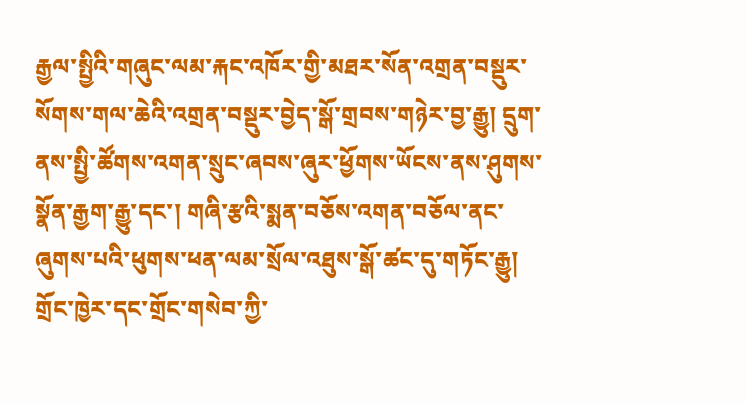རྒྱལ་སྤྱིའི་གཞུང་ལམ་རྐང་འཁོར་གྱི་མཐར་སོན་འགྲན་བསྡུར་སོགས་གལ་ཆེའི་འགྲན་བསྡུར་བྱེད་སྒོ་གྲབས་གཉེར་བྱ་རྒྱུ། དྲུག་ནས་སྤྱི་ཚོགས་འགན་སྲུང་ཞབས་ཞུར་ཕྱོགས་ཡོངས་ནས་ཤུགས་སྣོན་རྒྱག་རྒྱུ་དང་། གཞི་རྩའི་སྨན་བཅོས་འགན་བཅོལ་ནང་ཞུགས་པའི་ཕུགས་ཕན་ལམ་སྲོལ་འཐུས་སྒོ་ཚང་དུ་གཏོང་རྒྱུ། གྲོང་ཁྱེར་དང་གྲོང་གསེབ་ཀྱི་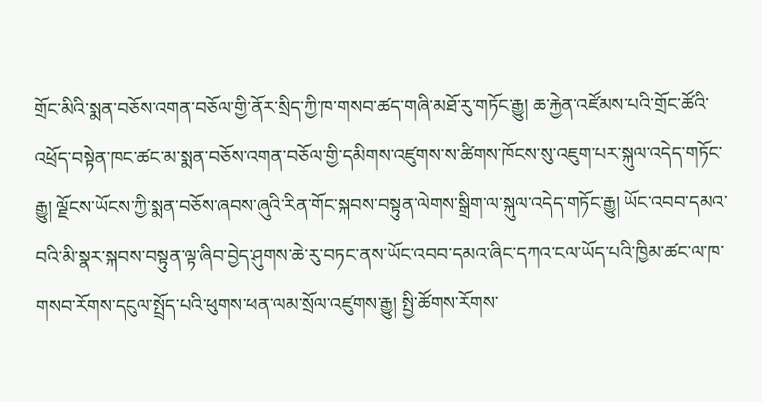གྲོང་མིའི་སྨན་བཅོས་འགན་བཅོལ་གྱི་ནོར་སྲིད་ཀྱི་ཁ་གསབ་ཚད་གཞི་མཐོ་རུ་གཏོང་རྒྱུ། ཆ་རྐྱེན་འཛོམས་པའི་གྲོང་ཚོའི་འཕྲོད་བསྟེན་ཁང་ཚང་མ་སྨན་བཅོས་འགན་བཅོལ་གྱི་དམིགས་འཛུགས་ས་ཚིགས་ཁོངས་སུ་འཇུག་པར་སྐུལ་འདེད་གཏོང་རྒྱུ། ལྗོངས་ཡོངས་ཀྱི་སྨན་བཅོས་ཞབས་ཞུའི་རིན་གོང་སྐབས་བསྟུན་ལེགས་སྒྲིག་ལ་སྐུལ་འདེད་གཏོང་རྒྱུ། ཡོང་འབབ་དམའ་བའི་མི་སྣར་སྐབས་བསྟུན་ལྟ་ཞིབ་བྱེད་ཤུགས་ཆེ་རུ་བཏང་ནས་ཡོང་འབབ་དམའ་ཞིང་དཀའ་ངལ་ཡོད་པའི་ཁྱིམ་ཚང་ལ་ཁ་གསབ་རོགས་དངུལ་སྤྲོད་པའི་ཕུགས་ཕན་ལམ་སྲོལ་འཛུགས་རྒྱུ། སྤྱི་ཚོགས་རོགས་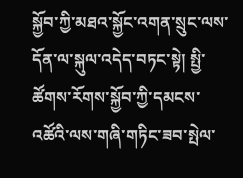སྐྱོབ་ཀྱི་མཐའ་སྐྱོང་འགན་སྲུང་ལས་དོན་ལ་སྐུལ་འདེད་བཏང་སྟེ། སྤྱི་ཚོགས་རོགས་སྐྱོབ་ཀྱི་དམངས་འཚོའི་ལས་གཞི་གཏིང་ཟབ་སྤེལ་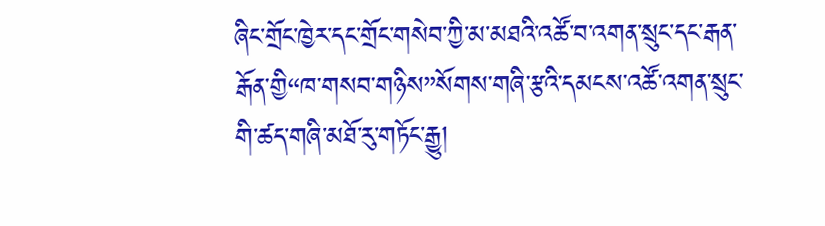ཞིང་གྲོང་ཁྱེར་དང་གྲོང་གསེབ་ཀྱི་མ་མཐའི་འཚོ་བ་འགན་སྲུང་དང་རྒན་རྒོན་གྱི“ཁ་གསབ་གཉིས”སོགས་གཞི་རྩའི་དམངས་འཚོ་འགན་སྲུང་གི་ཚད་གཞི་མཐོ་རུ་གཏོང་རྒྱུ།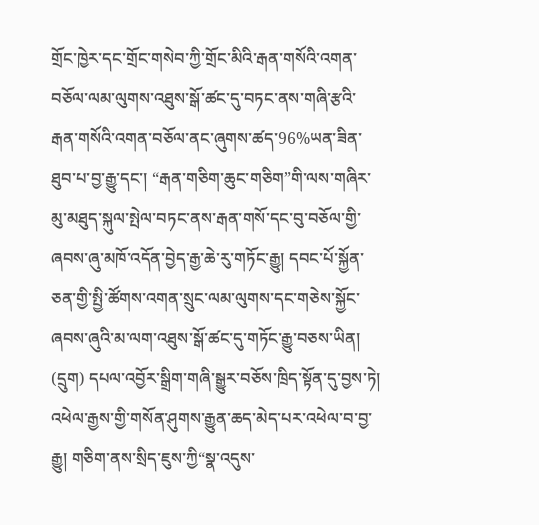གྲོང་ཁྱེར་དང་གྲོང་གསེབ་ཀྱི་གྲོང་མིའི་རྒན་གསོའི་འགན་བཅོལ་ལམ་ལུགས་འཐུས་སྒོ་ཚང་དུ་བཏང་ནས་གཞི་རྩའི་རྒན་གསོའི་འགན་བཅོལ་ནང་ཞུགས་ཚད་96%ཡན་ཟིན་ཐུབ་པ་བྱ་རྒྱུ་དང་། “རྒན་གཅིག་ཆུང་གཅིག”གི་ལས་གཞིར་མུ་མཐུད་སྐུལ་སྤེལ་བཏང་ནས་རྒན་གསོ་དང་བུ་བཅོལ་གྱི་ཞབས་ཞུ་མཁོ་འདོན་བྱེད་རྒྱ་ཆེ་རུ་གཏོང་རྒྱུ། དབང་པོ་སྐྱོན་ཅན་གྱི་སྤྱི་ཚོགས་འགན་སྲུང་ལམ་ལུགས་དང་གཅེས་སྐྱོང་ཞབས་ཞུའི་མ་ལག་འཐུས་སྒོ་ཚང་དུ་གཏོང་རྒྱུ་བཅས་ཡིན།
(དྲུག) དཔལ་འབྱོར་སྒྲིག་གཞི་སྒྱུར་བཅོས་ཁྲིད་སྟོན་དུ་བྱས་ཏེ། འཕེལ་རྒྱས་གྱི་གསོན་ཤུགས་རྒྱུན་ཆད་མེད་པར་འཕེལ་བ་བྱ་རྒྱུ། གཅིག་ནས་སྲིད་ཇུས་ཀྱི“སྣ་འདུས་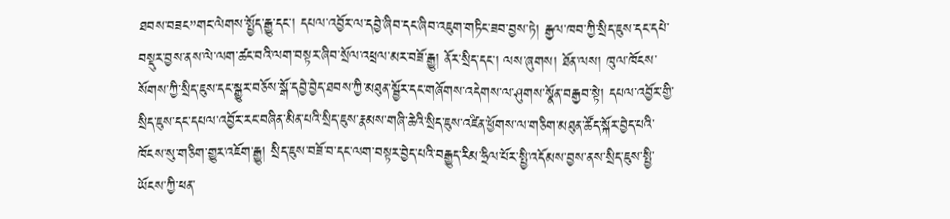ཐབས་བཟང”གང་ལེགས་སྤྱོད་རྒྱུ་དང་། དཔལ་འབྱོར་ལ་དབྱེ་ཞིབ་དང་ཞིབ་འཇུག་གཏིང་ཟབ་བྱས་ཏེ། རྒྱལ་ཁབ་ཀྱི་སྲིད་ཇུས་དང་དཔེ་བསྡུར་བྱས་ནས་ལེ་ལག་ཚང་བའི་ལག་བསྟར་ཞིབ་སྲོལ་འཕྲལ་མར་བཟོ་རྒྱུ། ནོར་སྲིད་དང་། ལས་ཞུགས། ཐོན་ལས། ཁུལ་ཁོངས་སོགས་ཀྱི་སྲིད་ཇུས་དང་སྒྱུར་བཅོས་སྒོ་དབྱེ་བྱེད་ཐབས་ཀྱི་མཐུན་སྦྱོར་དང་གཞོགས་འདེགས་ལ་ཤུགས་སྣོན་བརྒྱབ་སྟེ། དཔལ་འབྱོར་གྱི་སྲིད་ཇུས་དང་དཔལ་འབྱོར་རང་བཞིན་མིན་པའི་སྲིད་ཇུས་རྣམས་གཞི་ཆེའི་སྲིད་ཇུས་འཛིན་ཕྱོགས་ལ་གཅིག་མཐུན་ཚོད་སྐོར་བྱེད་པའི་ཁོངས་སུ་གཅིག་གྱུར་འཇོག་རྒྱུ། སྲིད་ཇུས་བཟོ་བ་དང་ལག་བསྟར་བྱེད་པའི་བརྒྱུད་རིམ་ཧྲིལ་པོར་སྤྱི་འདོམས་བྱས་ནས་སྲིད་ཇུས་སྤྱི་ཡོངས་ཀྱི་ཕན་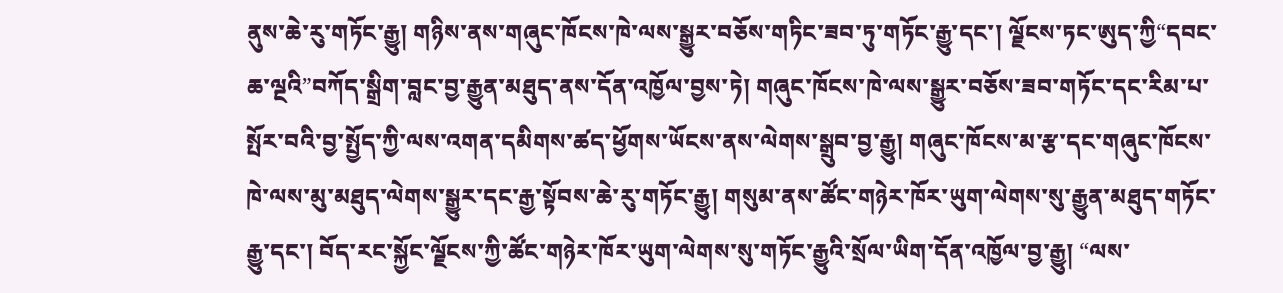ནུས་ཆེ་རུ་གཏོང་རྒྱུ། གཉིས་ནས་གཞུང་ཁོངས་ཁེ་ལས་སྒྱུར་བཅོས་གཏིང་ཟབ་ཏུ་གཏོང་རྒྱུ་དང་། ལྗོངས་ཏང་ཨུད་ཀྱི“དབང་ཆ་ལྔའི”བཀོད་སྒྲིག་བླང་བྱ་རྒྱུན་མཐུད་ནས་དོན་འཁྱོལ་བྱས་ཏེ། གཞུང་ཁོངས་ཁེ་ལས་སྒྱུར་བཅོས་ཟབ་གཏོང་དང་རིམ་པ་སྤོར་བའི་བྱ་སྤྱོད་ཀྱི་ལས་འགན་དམིགས་ཚད་ཕྱོགས་ཡོངས་ནས་ལེགས་སྒྲུབ་བྱ་རྒྱུ། གཞུང་ཁོངས་མ་རྩ་དང་གཞུང་ཁོངས་ཁེ་ལས་མུ་མཐུད་ལེགས་སྒྱུར་དང་རྒྱ་སྟོབས་ཆེ་རུ་གཏོང་རྒྱུ། གསུམ་ནས་ཚོང་གཉེར་ཁོར་ཡུག་ལེགས་སུ་རྒྱུན་མཐུད་གཏོང་རྒྱུ་དང་། བོད་རང་སྐྱོང་ལྗོངས་ཀྱི་ཚོང་གཉེར་ཁོར་ཡུག་ལེགས་སུ་གཏོང་རྒྱུའི་སྲོལ་ཡིག་དོན་འཁྱོལ་བྱ་རྒྱུ། “ལས་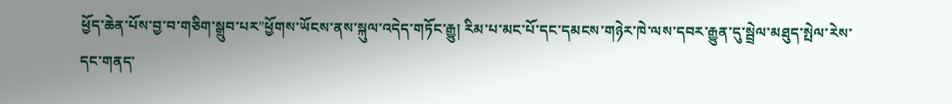ཕྱོད་ཆེན་པོས་བྱ་བ་གཅིག་སྒྲུབ་པར”ཕྱོགས་ཡོངས་ནས་སྐུལ་འདེད་གཏོང་རྒྱུ། རིམ་པ་མང་པོ་དང་དམངས་གཉེར་ཁེ་ལས་དབར་རྒྱུན་དུ་སྦྲེལ་མཐུད་སྤེལ་རེས་དང་གནད་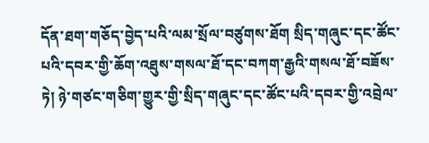དོན་ཐག་གཅོད་བྱེད་པའི་ལམ་སྲོལ་བཙུགས་ཐོག སྲིད་གཞུང་དང་ཚོང་པའི་དབར་གྱི་ཆོག་འཐུས་གསལ་ཐོ་དང་བཀག་རྒྱའི་གསལ་ཐོ་བཟོས་ཏེ། ཉེ་གཙང་གཅིག་གྱུར་གྱི་སྲིད་གཞུང་དང་ཚོང་པའི་དབར་གྱི་འབྲེལ་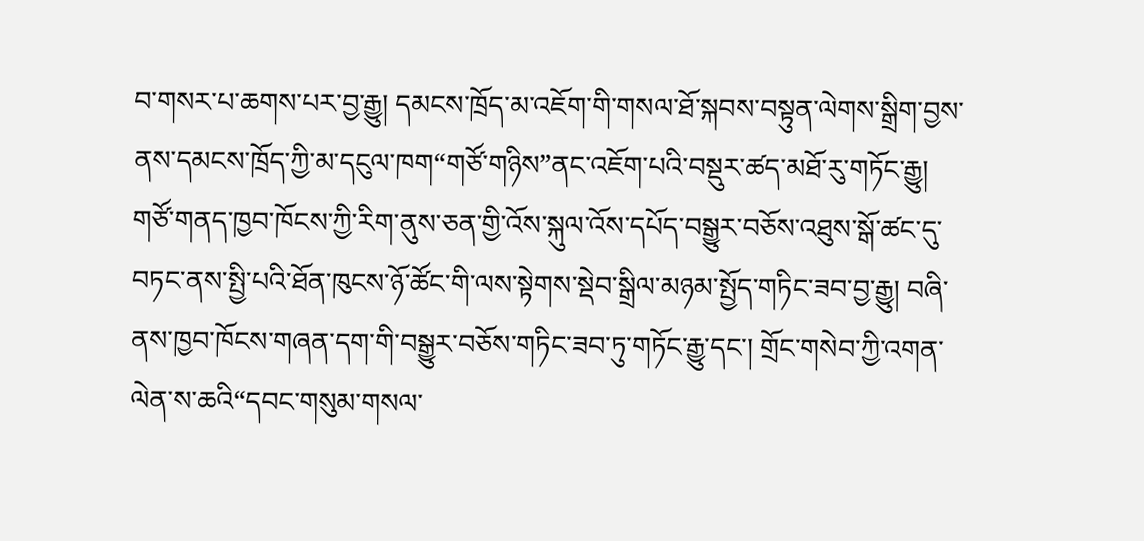བ་གསར་པ་ཆགས་པར་བྱ་རྒྱུ། དམངས་ཁྲོད་མ་འཇོག་གི་གསལ་ཐོ་སྐབས་བསྟུན་ལེགས་སྒྲིག་བྱས་ནས་དམངས་ཁྲོད་ཀྱི་མ་དངུལ་ཁག“གཙོ་གཉིས”ནང་འཇོག་པའི་བསྡུར་ཚད་མཐོ་རུ་གཏོང་རྒྱུ། གཙོ་གནད་ཁྱབ་ཁོངས་ཀྱི་རིག་ནུས་ཅན་གྱི་འོས་སྐུལ་འོས་དཔོད་བསྒྱུར་བཅོས་འཐུས་སྒོ་ཚང་དུ་བཏང་ནས་སྤྱི་པའི་ཐོན་ཁུངས་ཉོ་ཚོང་གི་ལས་སྟེགས་སྡེབ་སྒྲིལ་མཉམ་སྤྱོད་གཏིང་ཟབ་བྱ་རྒྱུ། བཞི་ནས་ཁྱབ་ཁོངས་གཞན་དག་གི་བསྒྱུར་བཅོས་གཏིང་ཟབ་ཏུ་གཏོང་རྒྱུ་དང་། གྲོང་གསེབ་ཀྱི་འགན་ལེན་ས་ཆའི“དབང་གསུམ་གསལ་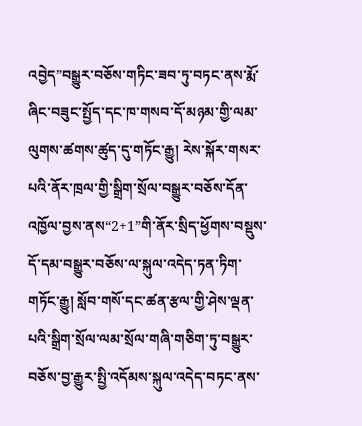འབྱེད”བསྒྱུར་བཅོས་གཏིང་ཟབ་ཏུ་བཏང་ནས་རྨོ་ཞིང་བཟུང་སྤྱོད་དང་ཁ་གསབ་དོ་མཉམ་གྱི་ལམ་ལུགས་ཚགས་ཚུད་དུ་གཏོང་རྒྱུ། རེས་སྐོར་གསར་པའི་ནོར་ཁྲལ་གྱི་སྒྲིག་སྲོལ་བསྒྱུར་བཅོས་དོན་འཁྱོལ་བྱས་ནས“2+1”གི་ནོར་སྲིད་ཕྱོགས་བསྡུས་དོ་དམ་བསྒྱུར་བཅོས་ལ་སྐུལ་འདེད་ཏན་ཏིག་གཏོང་རྒྱུ། སློབ་གསོ་དང་ཚན་རྩལ་གྱི་ཤེས་ལྡན་པའི་སྒྲིག་སྲོལ་ལམ་སྲོལ་གཞི་གཅིག་ཏུ་བསྒྱུར་བཅོས་བྱ་རྒྱུར་སྤྱི་འདོམས་སྐུལ་འདེད་བཏང་ནས་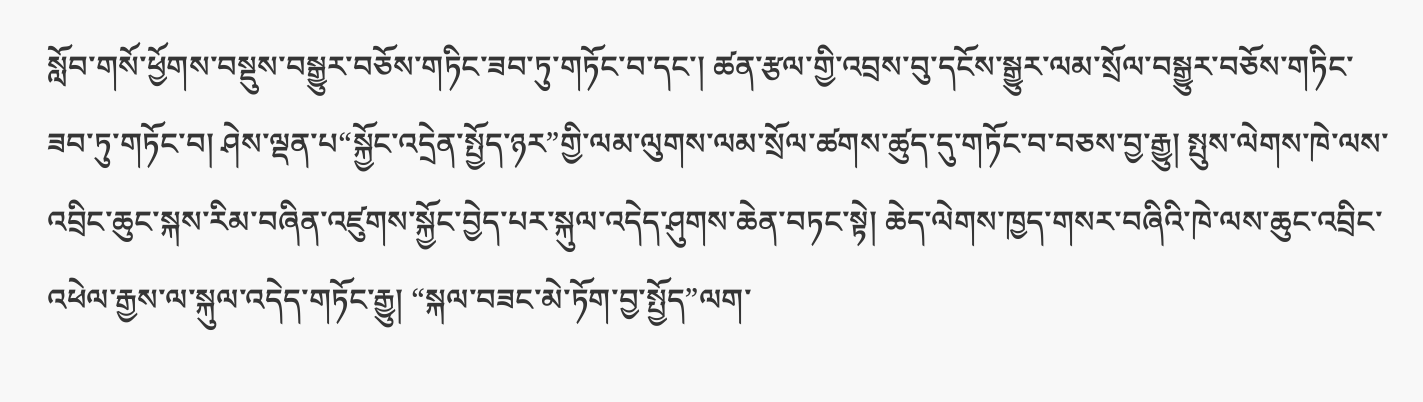སློབ་གསོ་ཕྱོགས་བསྡུས་བསྒྱུར་བཅོས་གཏིང་ཟབ་ཏུ་གཏོང་བ་དང་། ཚན་རྩལ་གྱི་འབྲས་བུ་དངོས་སྒྱུར་ལམ་སྲོལ་བསྒྱུར་བཅོས་གཏིང་ཟབ་ཏུ་གཏོང་བ། ཤེས་ལྡན་པ“སྐྱོང་འདྲེན་སྤྱོད་ཉར”གྱི་ལམ་ལུགས་ལམ་སྲོལ་ཚགས་ཚུད་དུ་གཏོང་བ་བཅས་བྱ་རྒྱུ། སྤུས་ལེགས་ཁེ་ལས་འབྲིང་ཆུང་སྐས་རིམ་བཞིན་འཛུགས་སྐྱོང་བྱེད་པར་སྐུལ་འདེད་ཤུགས་ཆེན་བཏང་སྟེ། ཆེད་ལེགས་ཁྱད་གསར་བཞིའི་ཁེ་ལས་ཆུང་འབྲིང་འཕེལ་རྒྱས་ལ་སྐུལ་འདེད་གཏོང་རྒྱུ། “སྐལ་བཟང་མེ་ཏོག་བྱ་སྤྱོད”ལག་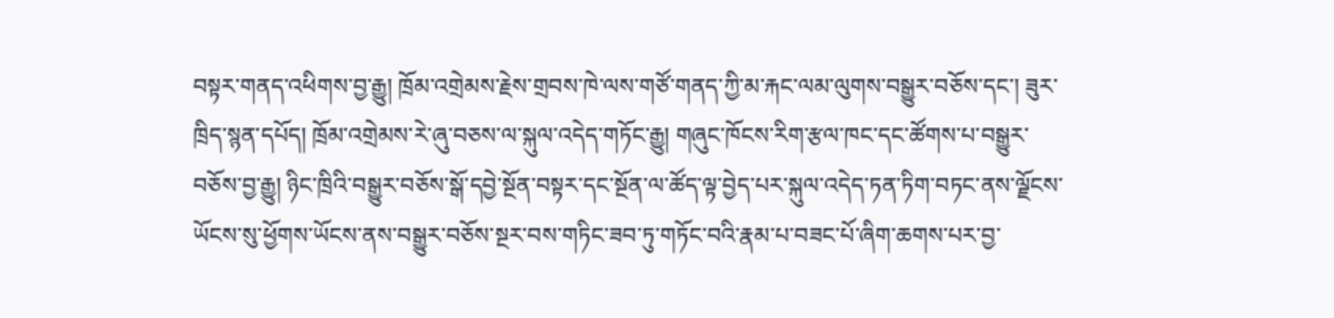བསྟར་གནད་འཕིགས་བྱ་རྒྱུ། ཁྲོམ་འགྲེམས་རྗེས་གྲབས་ཁེ་ལས་གཙོ་གནད་ཀྱི་མ་རྐང་ལམ་ལུགས་བསྒྱུར་བཅོས་དང་། ཟུར་ཁྲིད་སྙན་དཔོད། ཁྲོམ་འགྲེམས་རེ་ཞུ་བཅས་ལ་སྐུལ་འདེད་གཏོང་རྒྱུ། གཞུང་ཁོངས་རིག་རྩལ་ཁང་དང་ཚོགས་པ་བསྒྱུར་བཅོས་བྱ་རྒྱུ། ཉིང་ཁྲིའི་བསྒྱུར་བཅོས་སྒོ་དབྱེ་སྔོན་བསྟར་དང་སྔོན་ལ་ཚོད་ལྟ་བྱེད་པར་སྐུལ་འདེད་ཏན་ཏིག་བཏང་ནས་ལྗོངས་ཡོངས་སུ་ཕྱོགས་ཡོངས་ནས་བསྒྱུར་བཅོས་སྔར་བས་གཏིང་ཟབ་ཏུ་གཏོང་བའི་རྣམ་པ་བཟང་པོ་ཞིག་ཆགས་པར་བྱ་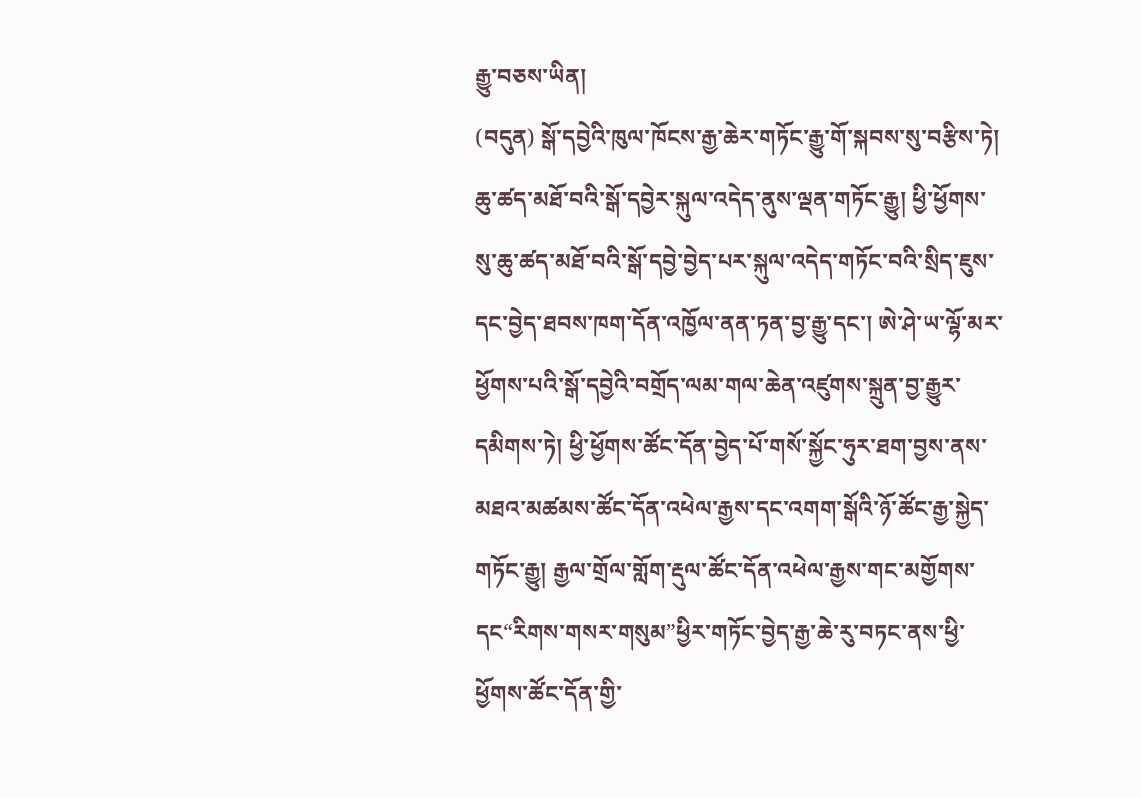རྒྱུ་བཅས་ཡིན།
(བདུན) སྒོ་དབྱེའི་ཁུལ་ཁོངས་རྒྱ་ཆེར་གཏོང་རྒྱུ་གོ་སྐབས་སུ་བརྩིས་ཏེ། ཆུ་ཚད་མཐོ་བའི་སྒོ་དབྱེར་སྐུལ་འདེད་ནུས་ལྡན་གཏོང་རྒྱུ། ཕྱི་ཕྱོགས་སུ་ཆུ་ཚད་མཐོ་བའི་སྒོ་དབྱེ་བྱེད་པར་སྐུལ་འདེད་གཏོང་བའི་སྲིད་ཇུས་དང་བྱེད་ཐབས་ཁག་དོན་འཁྱོལ་ནན་ཏན་བྱ་རྒྱུ་དང་། ཨེ་ཤེ་ཡ་ལྷོ་མར་ཕྱོགས་པའི་སྒོ་དབྱེའི་བགྲོད་ལམ་གལ་ཆེན་འཛུགས་སྐྲུན་བྱ་རྒྱུར་དམིགས་ཏེ། ཕྱི་ཕྱོགས་ཚོང་དོན་བྱེད་པོ་གསོ་སྐྱོང་ཧུར་ཐག་བྱས་ནས་མཐའ་མཚམས་ཚོང་དོན་འཕེལ་རྒྱས་དང་འགག་སྒོའི་ཉོ་ཚོང་རྒྱ་སྐྱེད་གཏོང་རྒྱུ། རྒྱལ་གྲོལ་གློག་རྡུལ་ཚོང་དོན་འཕེལ་རྒྱས་གང་མགྱོགས་དང“རིགས་གསར་གསུམ”ཕྱིར་གཏོང་བྱེད་རྒྱ་ཆེ་རུ་བཏང་ནས་ཕྱི་ཕྱོགས་ཚོང་དོན་གྱི་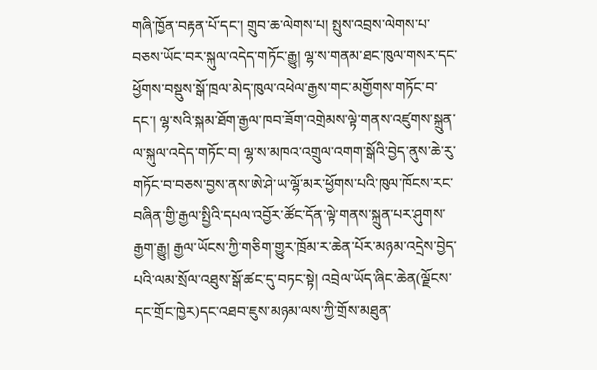གཞི་ཁྱོན་བརྟན་པོ་དང་། གྲུབ་ཆ་ལེགས་པ། སྤུས་འབྲས་ལེགས་པ་བཅས་ཡོང་བར་སྐུལ་འདེད་གཏོང་རྒྱུ། ལྷ་ས་གནམ་ཐང་ཁུལ་གསར་དང་ཕྱོགས་བསྡུས་སྒོ་ཁྲལ་མེད་ཁུལ་འཕེལ་རྒྱས་གང་མགྱོགས་གཏོང་བ་དང་། ལྷ་སའི་སྐམ་ཐོག་རྒྱལ་ཁབ་ཟོག་འགྲེམས་ལྟེ་གནས་འཛུགས་སྐྲུན་ལ་སྐུལ་འདེད་གཏོང་བ། ལྷ་ས་མཁའ་འགྲུལ་འགག་སྒོའི་བྱེད་ནུས་ཆེ་རུ་གཏོང་བ་བཅས་བྱས་ནས་ཨེ་ཤེ་ཡ་ལྷོ་མར་ཕྱོགས་པའི་ཁུལ་ཁོངས་རང་བཞིན་གྱི་རྒྱལ་སྤྱིའི་དཔལ་འབྱོར་ཚོང་དོན་ལྟེ་གནས་སྐྲུན་པར་ཤུགས་རྒྱག་རྒྱུ། རྒྱལ་ཡོངས་ཀྱི་གཅིག་གྱུར་ཁྲོམ་ར་ཆེན་པོར་མཉམ་འདྲེས་བྱེད་པའི་ལམ་སྲོལ་འཐུས་སྒོ་ཚང་དུ་བཏང་སྟེ། འབྲེལ་ཡོད་ཞིང་ཆེན(ལྗོངས་དང་གྲོང་ཁྱེར)དང་འཐབ་ཇུས་མཉམ་ལས་ཀྱི་གྲོས་མཐུན་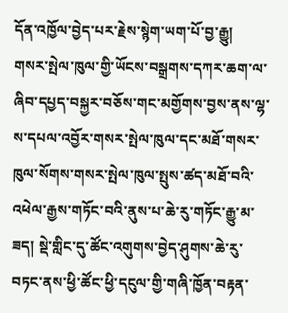དོན་འཁྱོལ་བྱེད་པར་རྗེས་སྙེག་ཡག་པོ་བྱ་རྒྱུ། གསར་སྤེལ་ཁུལ་གྱི་ཡོངས་བསྒྲགས་དཀར་ཆག་ལ་ཞིབ་དཔྱད་བསྐྱར་བཅོས་གང་མགྱོགས་བྱས་ནས་ལྷ་ས་དཔལ་འབྱོར་གསར་སྤེལ་ཁུལ་དང་མཐོ་གསར་ཁུལ་སོགས་གསར་སྤེལ་ཁུལ་སྤུས་ཚད་མཐོ་བའི་འཕེལ་རྒྱས་གཏོང་བའི་ནུས་པ་ཆེ་རུ་གཏོང་རྒྱུ་མ་ཟད། སྡེ་གླིང་དུ་ཚོང་འགུགས་བྱེད་ཤུགས་ཆེ་རུ་བཏང་ནས་ཕྱི་ཚོང་ཕྱི་དངུལ་གྱི་གཞི་ཁྱོན་བརྟན་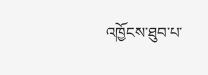འཁྱོངས་ཐུབ་པ་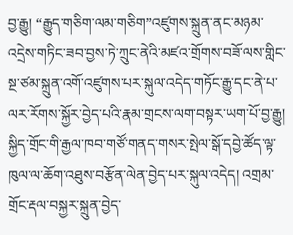བྱ་རྒྱུ། “རྒྱུད་གཅིག་ལམ་གཅིག”འཛུགས་སྐྲུན་ནང་མཉམ་འདྲེས་གཏིང་ཟབ་བྱས་ཏེ་ཀྲུང་ནེའི་མཛའ་གྲོགས་བཟོ་ལས་གླིང་སྔ་ཙམ་སྐྲུན་འགོ་འཛུགས་པར་སྐུལ་འདེད་གཏོང་རྒྱུ་དང་ནེ་པ་ལར་རོགས་སྐྱོར་བྱེད་པའི་རྣམ་གྲངས་ལག་བསྟར་ཡག་པོ་བྱ་རྒྱུ། སྐྱིད་གྲོང་གི་རྒྱལ་ཁབ་གཙོ་གནད་གསར་སྤེལ་སྒོ་དབྱེ་ཚོད་ལྟ་ཁུལ་ལ་ཆོག་འཐུས་བརྩོན་ལེན་བྱེད་པར་སྐུལ་འདེད། འགྲམ་གྲོང་རྡལ་བསྐྱར་སྐྲུན་བྱེད་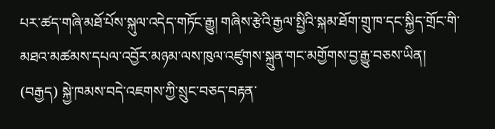པར་ཚད་གཞི་མཐོ་པོས་སྐུལ་འདེད་གཏོང་རྒྱུ། གཞིས་རྩེའི་རྒྱལ་སྤྱིའི་སྐམ་ཐོག་གྲུ་ཁ་དང་སྐྱིད་གྲོང་གི་མཐའ་མཚམས་དཔལ་འབྱོར་མཉམ་ལས་ཁུལ་འཛུགས་སྐྲུན་གང་མགྱོགས་བྱ་རྒྱུ་བཅས་ཡིན།
(བརྒྱད) སྐྱེ་ཁམས་བདེ་འཇགས་ཀྱི་སྲུང་བཅད་བརྟན་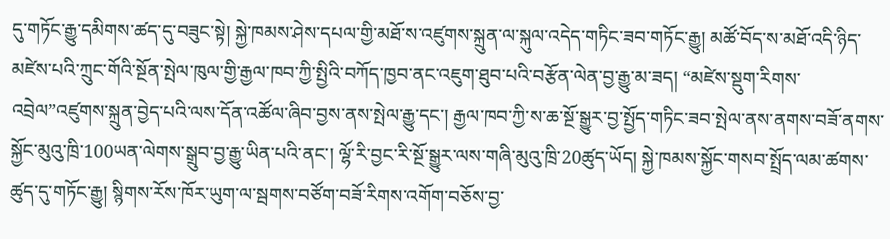དུ་གཏོང་རྒྱུ་དམིགས་ཚད་དུ་བཟུང་སྟེ། སྐྱེ་ཁམས་ཤེས་དཔལ་གྱི་མཐོ་ས་འཛུགས་སྐྲུན་ལ་སྐུལ་འདེད་གཏིང་ཟབ་གཏོང་རྒྱུ། མཚོ་བོད་ས་མཐོ་འདི་ཉིད་མཛེས་པའི་ཀྲུང་གོའི་སྔོན་སྤེལ་ཁུལ་གྱི་རྒྱལ་ཁབ་ཀྱི་སྤྱིའི་བཀོད་ཁྱབ་ནང་འཇུག་ཐུབ་པའི་བརྩོན་ལེན་བྱ་རྒྱུ་མ་ཟད། “མཛེས་སྡུག་རིགས་འབྲེལ”འཛུགས་སྐྲུན་བྱེད་པའི་ལས་དོན་འཚོལ་ཞིབ་བྱས་ནས་སྤེལ་རྒྱུ་དང་། རྒྱལ་ཁབ་ཀྱི་ས་ཆ་སྔོ་སྒྱུར་བྱ་སྤྱོད་གཏིང་ཟབ་སྤེལ་ནས་ནགས་བཟོ་ནགས་སྐྱོང་མུའུ་ཁྲི་100ཡན་ལེགས་སྒྲུབ་བྱ་རྒྱུ་ཡིན་པའི་ནང་། ལྷོ་རི་བྱང་རི་སྔོ་སྒྱུར་ལས་གཞི་མུའུ་ཁྲི་20ཚུད་ཡོད། སྐྱེ་ཁམས་སྐྱོང་གསབ་སྤྲོད་ལམ་ཚགས་ཚུད་དུ་གཏོང་རྒྱུ། སྙིགས་རོས་ཁོར་ཡུག་ལ་སྦགས་བཙོག་བཟོ་རིགས་འགོག་བཅོས་བྱ་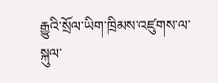རྒྱུའི་སྲོལ་ཡིག་ཁྲིམས་འཛུགས་ལ་སྐུལ་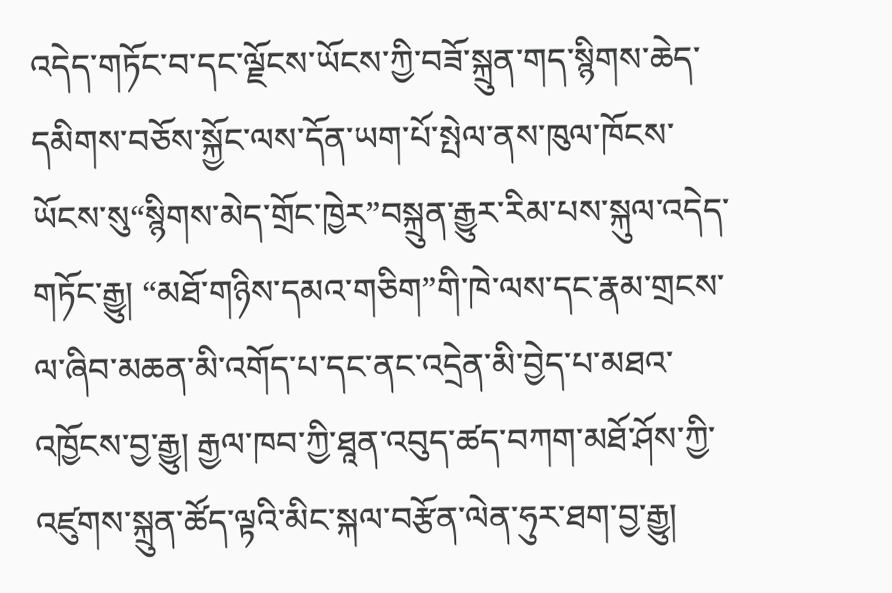འདེད་གཏོང་བ་དང་ལྗོངས་ཡོངས་ཀྱི་བཟོ་སྐྲུན་གད་སྙིགས་ཆེད་དམིགས་བཅོས་སྐྱོང་ལས་དོན་ཡག་པོ་སྤེལ་ནས་ཁུལ་ཁོངས་ཡོངས་སུ“སྙིགས་མེད་གྲོང་ཁྱེར”བསྐྲུན་རྒྱུར་རིམ་པས་སྐུལ་འདེད་གཏོང་རྒྱུ། “མཐོ་གཉིས་དམའ་གཅིག”གི་ཁེ་ལས་དང་རྣམ་གྲངས་ལ་ཞིབ་མཆན་མི་འགོད་པ་དང་ནང་འདྲེན་མི་བྱེད་པ་མཐའ་འཁྱོངས་བྱ་རྒྱུ། རྒྱལ་ཁབ་ཀྱི་ཐཱན་འབུད་ཚད་བཀག་མཐོ་ཤོས་ཀྱི་འཛུགས་སྐྲུན་ཚོད་ལྟའི་མིང་སྐལ་བརྩོན་ལེན་ཧུར་ཐག་བྱ་རྒྱུ།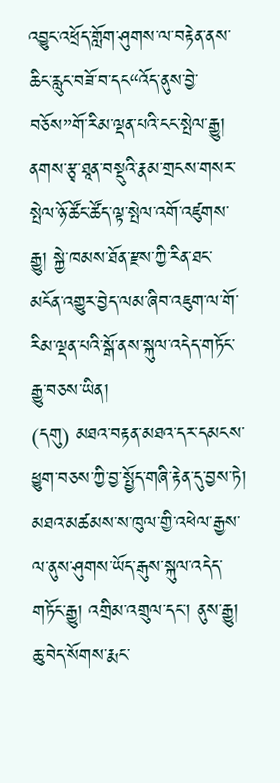འབྱུང་འཕྲོད་གློག་ཤུགས་ལ་བརྟེན་ནས་ཆིང་རླུང་བཟོ་བ་དང“འོད་ནུས་བྱེ་བཅོས”གོ་རིམ་ལྡན་པའི་ངང་སྤེལ་རྒྱུ། ནགས་རྩྭ་ཐཱན་བསྡུའི་རྣམ་གྲངས་གསར་སྤེལ་ཉོ་ཚོང་ཚོད་ལྟ་སྤེལ་འགོ་འཛུགས་རྒྱུ། སྐྱེ་ཁམས་ཐོན་རྫས་ཀྱི་རིན་ཐང་མངོན་འགྱུར་བྱེད་ལམ་ཞིབ་འཇུག་ལ་གོ་རིམ་ལྡན་པའི་སྒོ་ནས་སྐུལ་འདེད་གཏོང་རྒྱུ་བཅས་ཡིན།
(དགུ) མཐའ་བརྟན་མཐའ་དར་དམངས་ཕྱུག་བཅས་ཀྱི་བྱ་སྤྱོད་གཞི་རྟེན་དུ་བྱས་ཏེ། མཐའ་མཚམས་ས་ཁུལ་གྱི་འཕེལ་རྒྱས་ལ་ནུས་ཤུགས་ཡོད་རྒུས་སྐུལ་འདེད་གཏོང་རྒྱུ། འགྲིམ་འགྲུལ་དང་། ནུས་རྒྱུ། ཆུ་བེད་སོགས་རྨང་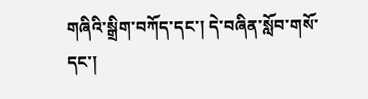གཞིའི་སྒྲིག་བཀོད་དང་། དེ་བཞིན་སློབ་གསོ་དང་།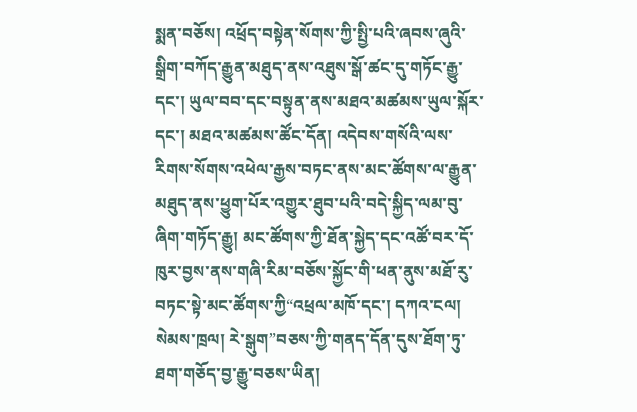སྨན་བཅོས། འཕྲོད་བསྟེན་སོགས་ཀྱི་སྤྱི་པའི་ཞབས་ཞུའི་སྒྲིག་བཀོད་རྒྱུན་མཐུད་ནས་འཐུས་སྒོ་ཚང་དུ་གཏོང་རྒྱུ་དང་། ཡུལ་བབ་དང་བསྟུན་ནས་མཐའ་མཚམས་ཡུལ་སྐོར་དང་། མཐའ་མཚམས་ཚོང་དོན། འདེབས་གསོའི་ལས་རིགས་སོགས་འཕེལ་རྒྱས་བཏང་ནས་མང་ཚོགས་ལ་རྒྱུན་མཐུད་ནས་ཕྱུག་པོར་འགྱུར་ཐུབ་པའི་བདེ་སྐྱིད་ལམ་བུ་ཞིག་གཏོད་རྒྱུ། མང་ཚོགས་ཀྱི་ཐོན་སྐྱེད་དང་འཚོ་བར་དོ་ཁུར་བྱས་ནས་གཞི་རིམ་བཅོས་སྐྱོང་གི་ཕན་ནུས་མཐོ་རུ་བཏང་སྟེ་མང་ཚོགས་ཀྱི“འཕྲལ་མཁོ་དང་། དཀའ་ངལ། སེམས་ཁྲལ། རེ་སྒུག”བཅས་ཀྱི་གནད་དོན་དུས་ཐོག་ཏུ་ཐག་གཅོད་བྱ་རྒྱུ་བཅས་ཡིན།